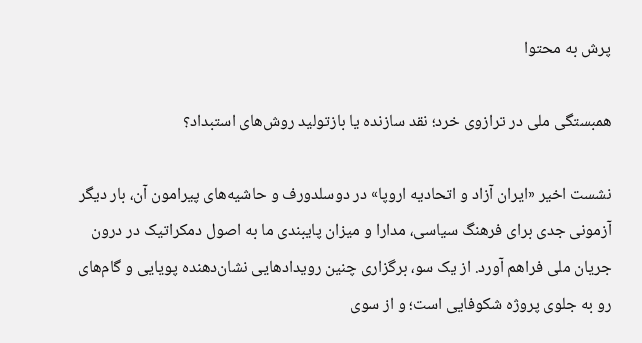پرش به محتوا

همبستگی ملی در ترازوی خرد؛ نقد سازنده یا بازتولید روش‌های استبداد؟

نشست اخیر «ایران آزاد و اتحادیه اروپا» در دوسلدورف و حاشیه‌های پیرامون آن، بار دیگر آزمونی جدی برای فرهنگ سیاسی، مدارا و میزان پایبندی ما به اصول دمکراتیک در درون جریان ملی فراهم آورد. از یک سو، برگزاری چنین رویدادهایی نشان‌دهنده پویایی و گام‌های رو به جلوی پروژه شکوفایی است؛ و از سوی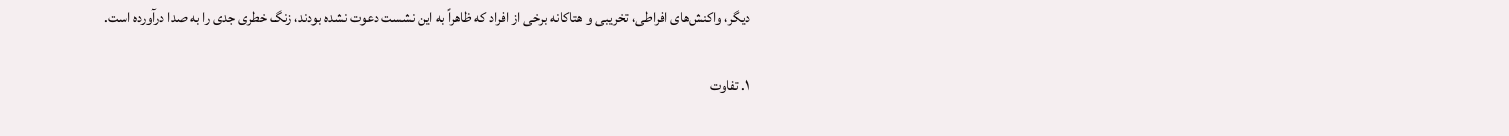دیگر، واکنش‌های افراطی، تخریبی و هتاکانه برخی از افراد که ظاهراً به این نشست دعوت نشده بودند، زنگ خطری جدی را به صدا درآورده است.

۱. تفاوت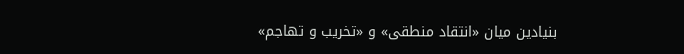بنیادین میان «انتقاد منطقی» و «تخریب و تهاجم»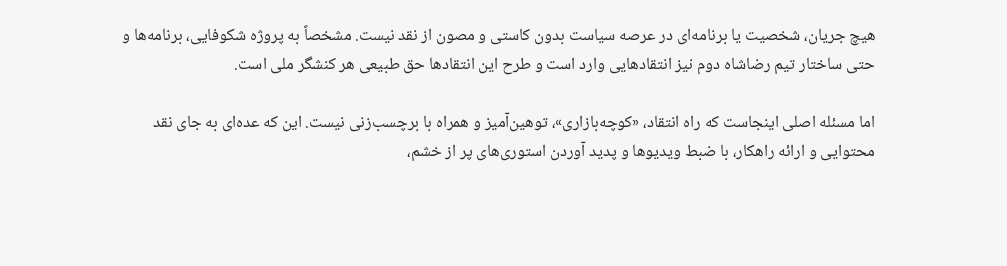هیچ جریان، شخصیت یا برنامه‌ای در عرصه سیاست بدون کاستی و مصون از نقد نیست. مشخصاً به پروژه شکوفایی، برنامه‌ها و حتی ساختار تیم رضاشاه دوم نیز انتقادهایی وارد است و طرح این انتقادها حق طبیعی هر کنشگر ملی است.

اما مسئله اصلی اینجاست که راه انتقاد، «کوچه‌بازاری»، توهین‌آمیز و همراه با برچسب‌زنی نیست. این که عده‌ای به جای نقد محتوایی و ارائه راهکار، با ضبط ویدیوها و پدید آوردن استوری‌های پر از خشم،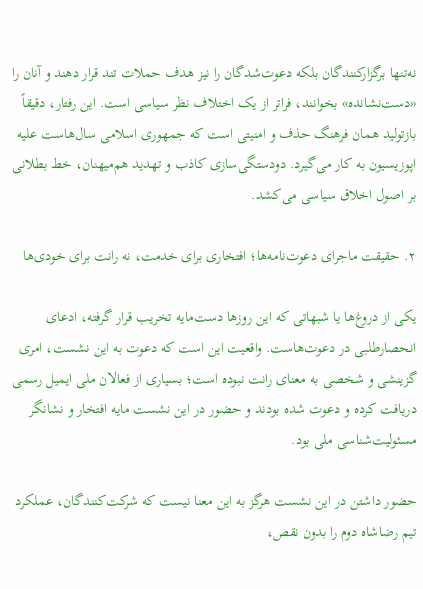نه‌تنها برگزارکنندگان بلکه دعوت‌شدگان را نیز هدف حملات تند قرار دهند و آنان را «دست‌نشانده» بخوانند، فراتر از یک اختلاف نظر سیاسی است. این رفتار، دقیقاً بازتولید همان فرهنگ حذف و امنیتی است که جمهوری اسلامی سال‌هاست علیه اپوزیسیون به کار می‌گیرد. دودستگی‌سازی کاذب و تهدید هم‌میهنان، خط بطلانی بر اصول اخلاق سیاسی می‌کشد.

۲. حقیقت ماجرای دعوت‌نامه‌ها؛ افتخاری برای خدمت، نه رانت برای خودی‌ها

یکی از دروغ‌ها یا شبهاتی که این روزها دست‌مایه تخریب قرار گرفته، ادعای انحصارطلبی در دعوت‌هاست. واقعیت این است که دعوت به این نشست، امری گزینشی و شخصی به معنای رانت نبوده است؛ بسیاری از فعالان ملی ایمیل رسمی دریافت کرده و دعوت شده بودند و حضور در این نشست مایه افتخار و نشانگر مسئولیت‌شناسی ملی بود.

حضور داشتن در این نشست هرگز به این معنا نیست که شرکت‌کنندگان، عملکرد تیم رضاشاه دوم را بدون نقص،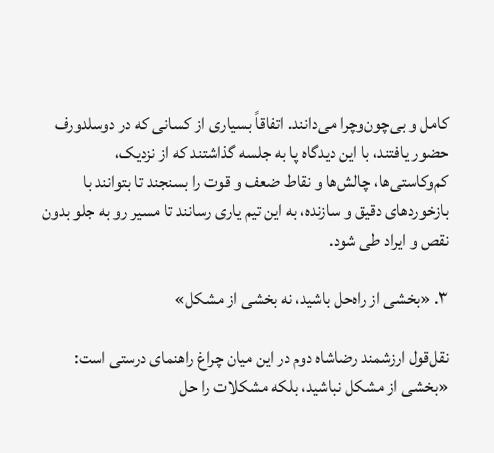کامل و بی‌چون‌وچرا می‌دانند. اتفاقاً بسیاری از کسانی که در دوسلدورف حضور یافتند، با این دیدگاه پا به جلسه گذاشتند که از نزدیک، کم‌وکاستی‌ها، چالش‌ها و نقاط ضعف و قوت را بسنجند تا بتوانند با بازخوردهای دقیق و سازنده، به این تیم یاری رسانند تا مسیر رو به جلو بدون نقص و ایراد طی شود.

۳. «بخشی از راه‌حل باشید، نه بخشی از مشکل»

نقل‌قول ارزشمند رضاشاه دوم در این میان چراغ راهنمای درستی است: «بخشی از مشکل نباشید، بلکه مشکلات را حل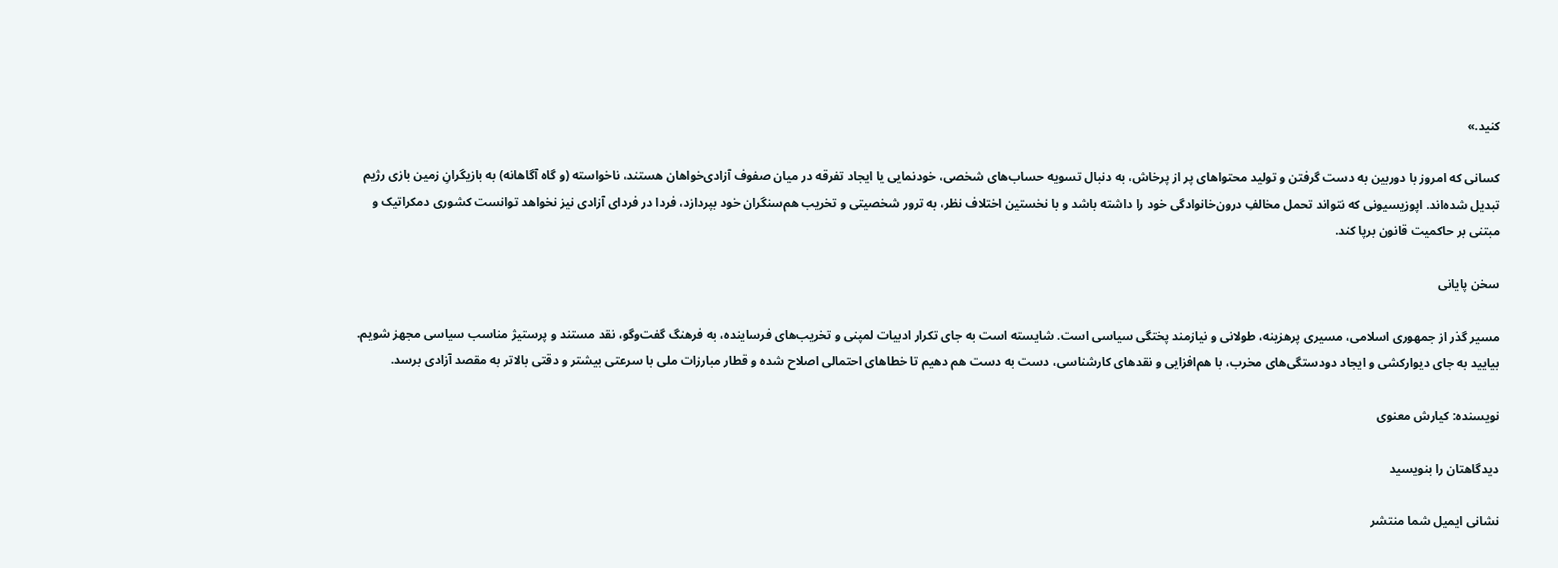کنید.»

کسانی که امروز با دوربین به دست گرفتن و تولید محتواهای پر از پرخاش، به دنبال تسویه حساب‌های شخصی، خودنمایی یا ایجاد تفرقه در میان صفوف آزادی‌خواهان هستند، ناخواسته (و گاه آگاهانه) به بازیگرانِ زمین بازی رژیم تبدیل شده‌اند. اپوزیسیونی که نتواند تحمل مخالفِ درون‌خانوادگی خود را داشته باشد و با نخستین اختلاف نظر، به ترور شخصیتی و تخریب هم‌سنگران خود بپردازد، فردا در فردای آزادی نیز نخواهد توانست کشوری دمکراتیک و مبتنی بر حاکمیت قانون برپا کند.

سخن پایانی

مسیر گذر از جمهوری اسلامی، مسیری پرهزینه، طولانی و نیازمند پختگی سیاسی است. شایسته است به جای تکرار ادبیات لمپنی و تخریب‌های فرساینده، به فرهنگ گفت‌وگو، نقد مستند و پرستیژ مناسب سیاسی مجهز شویم. بیایید به جای دیوارکشی و ایجاد دودستگی‌های مخرب، با هم‌افزایی و نقدهای کارشناسی، دست به دست هم دهیم تا خطاهای احتمالی اصلاح شده و قطار مبارزات ملی با سرعتی بیشتر و دقتی بالاتر به مقصد آزادی برسد.

نویسنده: کیارش معنوی

دیدگاهتان را بنویسید

نشانی ایمیل شما منتشر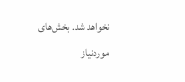نخواهد شد. بخش‌های موردنیاز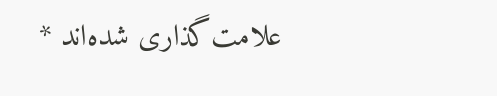علامت‌گذاری شده‌اند *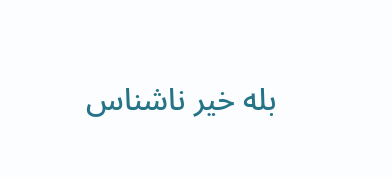بله خیر ناشناس